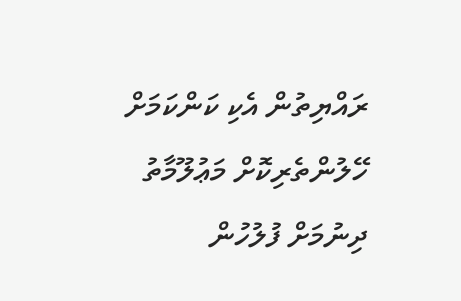ރައްޔިތުން އެކި ކަންކަމަށް ހޭލުންތެރިކޮށް މަޢުލޫމާތު ދިނުމަށް ފުލުހުން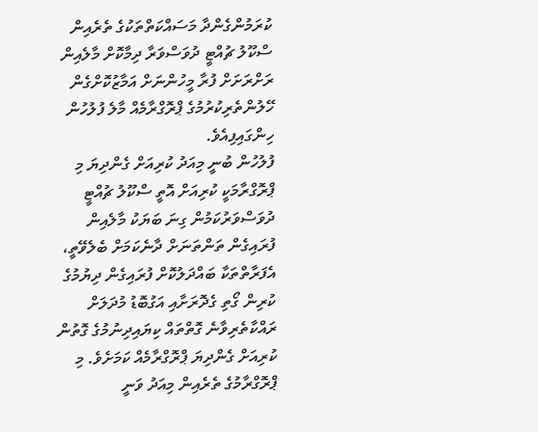ކުރަމުންގެންދާ މަސައްކަތްތަކުގެ ތެރެއިން ސްކޫލު ޗުއްޓީ ދުވަސްވަރާ ދިމާކޮށް މާލެއިން ރަށްރަށަށް ފުރާ މީހުންނަށް އަމާޒުކޮށްގެން ހޭލުންތެރިކުރުމުގެ ޕްރޮގްރާމެއް މާލެ ފުލުހުން ހިންގައިފިއެވެ.
ފުލުހުން ބުނީ މިއަދު ކުރިއަށް ގެންދިޔަ މި ޕްރޮގްރާމަކީ ކުރިއަށް އޮތީ ސްކޫލު ޗުއްޓީ ދުވަސްވަރުކަމުން ގިނަ ބަޔަކު މާލެއިން ފުރައިގެން ތަންތަނަށް ދާނެކަމަށް ބެލެވޭތީ، އެފަރާތްތަކާ ބައްދަލުކޮށް ފުރައިގެން ދިޔުމުގެ ކުރިން ގޯތި ގެދޮރަށާއި އަގުބޮޑު މުދަލަށް ރައްކާތެރިވާނެ ގޮތްތައް ކިޔައިދިނުމުގެ ގޮތުން ކުރިއަށް ގެންދިޔަ ޕްރޮގްރާމެއް ކަމަށެވެ. މި ޕްރޮގްރާމުގެ ތެރެއިން މިއަދު ވަނީ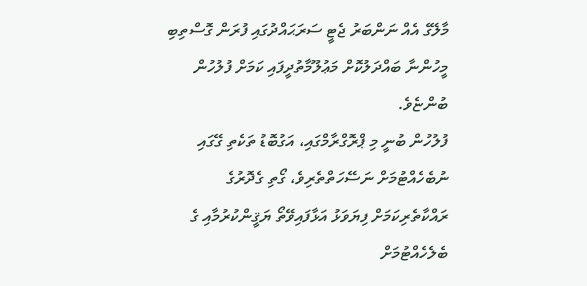މާލޭގެ އެއް ނަންބަރު ޖެޓީ ސަރަޙައްދުގައި ފުރަން ގޮސްތިބި މީހުންނާ ބައްދަލުކޮށް މަޢުލޫމާތުދީފައި ކަމަށް ފުލުހުން ބުންޏެވެ.
ފުލުހުން ބުނީ މި ޕްރޮގްރާމްގައި، އަގުބޮޑު ތަކެތި ގޭގައި ނުބެހެއްޓުމަށް ނަސޭހަތްތެރިވެ، ގޯތި ގެދޮރުގެ ރައްކާތެރިކަމަށް ފިޔަވަޅު އަޅާފައިވޭތޯ ޔަޤީންކުރުމާއި ގެ ބެލެހެއްޓުމަށް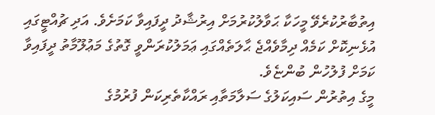އިތުބާރުކުރެވޭ މީހަކާ ޙަވާލުކުރުމަށް އިރުޝާދު ދީފައިވާ ކަމަށެވެ. އަދި ޗުއްޓީގައި އުޅެނިކޮށް ކަމެއް ދިމާވެއްޖެ ޙާލަތެއްގައި ޢަމަލުކުރަންވީ ގޮތުގެ މަޢުލޫމާތު ދީފައިވާ ކަމަށް ފުލުހުން ބުންޏެވެ.
މީގެ އިތުރުން ސައިކަލުގެ ސަލާމަތާއި ރައްކާތެރިކަން ފުރުމުގެ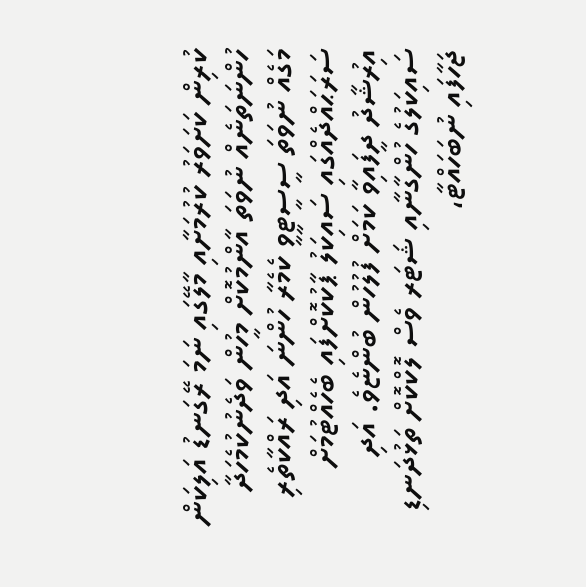ކުރިން ކަށަވަރު ކުރުމަށާއި މާލޭގައި ނަމަ ރޭގަނޑު އަލިކަން ހުންނަތަނެއް ނުވަތަ އާންމުކޮށް މީހުން ވަދެނުކުމެހަދާ މަގެއް ނުވަތަ ސީސީޓީވީ ކެމެރާ ހުންނަ އަދި ރައްކާތެރި ސަރަޙައްދެއްގައި ސައިކަލު ޕާކުކޮށްފައި ބެހެއްޓުމަށް އިރުޝާދު ދީފައިވާ ކަމަށް ފުލުހުން ބުންޏެވެ. އަދި ސައިކަލުގެ ހުންގާނާއި ޝަޓަރ ވެސް ލޮކްކޮށް ތަޅުދަނޑި ޖަހާފައި ނުބަހައްޓާ،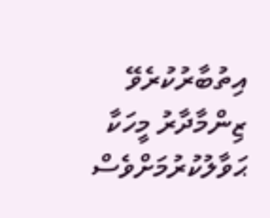އިތުބާރުކުރެވޭ ޒިންމާދާރު މީހަކާ ޙަވާލުކުރުމަށްވެސް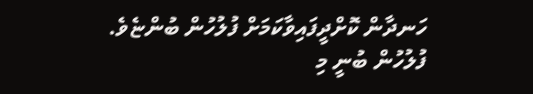ހަނދާން ކޮށްދީފައިވާކަމަށް ފުލުހުން ބުންޏެވެ.
ފުލުހުން ބުނީ މި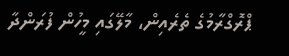ޕްރޮގްރާމުގެ ތެރެއިން، މާލޭގައި މީހުން ފުރަންދާ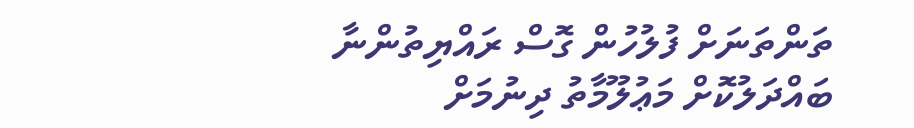ތަންތަނަށް ފުލުހުން ގޮސް ރައްޔިތުންނާ ބައްދަލުކޮށް މަޢުލޫމާތު ދިނުމަށް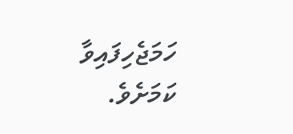ހަމަޖެހިފައިވާ ކަމަށެވެ.